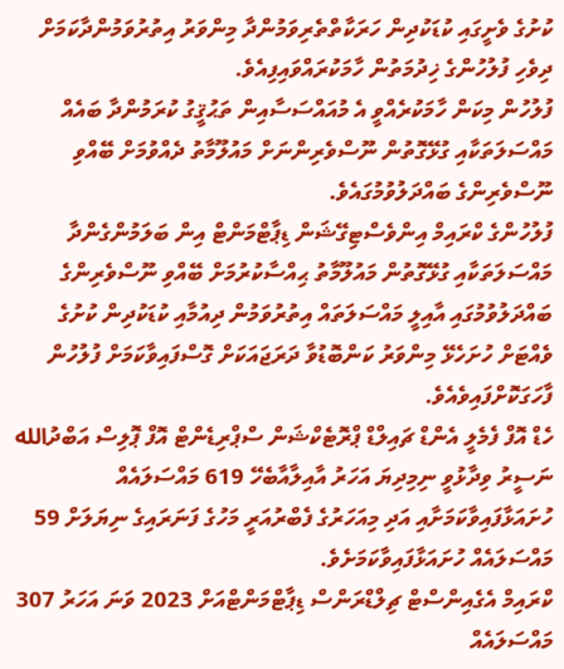ކުށުގެ ވެށީގައި ކުޑަކުދިން ހަރަކާތްތެރިވަމުންދާ މިންވަރު އިތުރުވަމުންދާކަމަށް ދިވެހި ފުލުހުންގެ ޚިދުމަތުން ހާމަކުރައްވައިފިއެވެ.
ފުލުހުން މިކަން ހާމަކުރެއްވީ އެ މުއައްސަސާއިން ތަޙުޤީގު ކުރަމުންދާ ބައެއް މައްސަލަތަކާއި ގުޅޭގޮތުން ނޫސްވެރިންނަށް މައުލޫމާތު ދެއްވުމަށް ބޭއްވި ނޫސްވެރިންގެ ބައްދަލުވުމުގައެވެ.
ފުލުހުންގެ ކްރައިމް އިންވެސްޓިގޭޝަން ޑިޕާޓްމަންޓް އިން ބަލަމުންގެންދާ މައްސަލަތަކާއި ގުޅޭގޮތުން މައުލޫމާތު ޙިއްސާކުރުމަށް ބޭއްވި ނޫސްވެރިންގެ ބައްދަލުވުމުގައި އާއިލީ މައްސަލަތައް އިތުރުވަމުން ދިއުމާއި ކުޑަކުދިން ކުށުގެ ވެއްޓަށް ހުށަހެޅޭ މިންވަރު ކަންބޮޑުވާ ދަރަޖައަކަށް ގޮސްފައިވާކަމަށް ފުލުހުން ފާހަގަކޮށްފައިވެއެވެ.
ހެޑް އޮފް ފެމެލީ އެންޑް ޗައިލްޑް ޕްރޮޓެކްޝަން ސްޕްރިޑެންޓް އޮފް ޕޮލިސް އަބްދުالله ނަސީރު ވިދާޅުވީ ނިމިދިޔަ އަހަރު އާއިލާއާބެހޭ 619 މައްސަލައެއް ހުށައަޅާފައިވާކަމަށާއި އަދި މިއަހަރުގެ ފެބްރުއަރީ މަހުގެ ފަނަރައިގެ ނިޔަލަށް 59 މައްސަލައެއް ހުށައަޅާފައިވާކަމަށެވެ.
ކްރައިމް އެގެއިންސްޓް ޗިލްޑްރަންސް ޑިޕާޓްމަންޓްއަށް 2023 ވަނަ އަހަރު 307 މައްސަލައެއް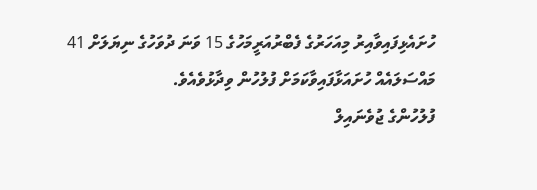ހުށައެޅިފައިވާއިރު މިއަހަރުގެ ފެބްރުއަރީމަހުގެ 15 ވަނަ ދުވަހުގެ ނިޔަލަށް 41 މައްސަލައެއް ހުށައަޅާފައިވާކަމަށް ފުލުހުން ވިދާޅުވެއެވެ.
ފުލުހުންގެ ޖުވެނައިލް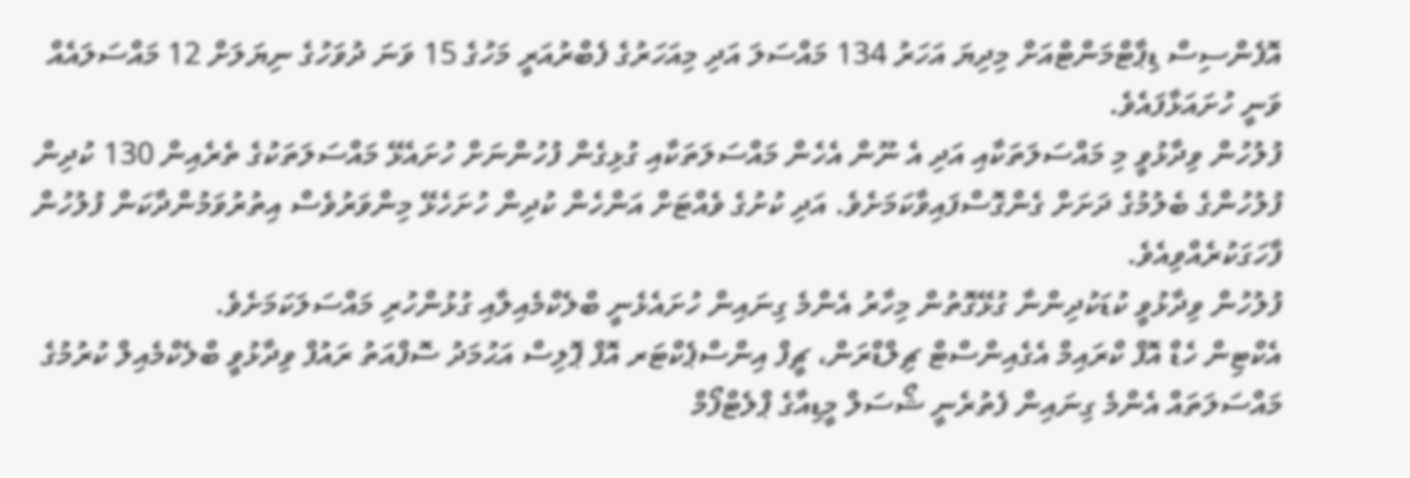އޮފެންސިސް ޑިޕާޓްމަންޓްއަށް މިދިޔަ އަހަރު 134 މައްސަލަ އަދި މިއަހަރުގެ ފެބްރުއަރީ މަހުގެ 15 ވަނަ ދުވަހުގެ ނިޔަލަށް 12 މައްސަލައެއް ވަނީ ހުށައަޅާފައެވެ.
ފުލުހުން ވިދާޅުވީ މި މައްސަލަތަކާއި އަދި އެ ނޫން އެހެން މައްސަލަތަކާއި ގުޅިގެން ފުހުންނަށް ހުށައެޅޭ މައްސަލަތަކުގެ ތެރެއިން 130 ކުދިން ފުލުހުންގެ ބެލުމުގެ ދަށަށް ގެންގޮސްފައިވާކަމަށެވެ. އަދި ކުށުގެ ވެއްޓަށް އަންހެން ކުދިން ހުށަހެޅޭ މިންވަރުވެސް އިތުރުވަމުންދާކަން ފުލުހުން ފާހަގަކުރެއްވިއެވެ.
ފުލުހުން ވިދާޅުވީ ކުޑަކުދިންނާ ގުޅޭގޮތުން މިހާރު އެންމެ ގިނައިން ހުށައެޅެނީ ބްލެކްމެއިލާއި ގުޅުންހުރި މައްސަލަކަމަށެވެ.
އެކްޓިން ހެޑް އޮފް ކްރައިމް އެގެއިންސްޓް ޗިލްޑްރަން، ޗީފް އިންސްޕެކްޓަރ އޮފް ޕޮލިސް އަޙުމަދު ސޮފްއަތު ރައުފް ވިދާޅުވީ ބްލެކްމެއިލް ކުރުމުގެ މައްސަލަތައް އެންމެ ގިނައިން ފެތުރެނީ ޝޯސަލް މީޑިއާގެ ޕްލެޓްފޯމް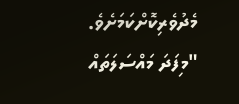މެދުވެރިކޮށްކަމަށެވެ.
"މިފަދަ މައްސަލަތައް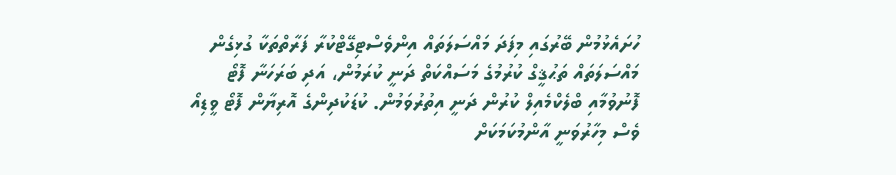ހުށައެޅުމުން ބޭރުގައި މިފަދަ މައްސަލަތައް އިންވެސްޓިގޭޓްކުރާ ފަރާތްތަކާ ގުޅިގެން މައްސަލަތައް ތަޙުޤީގް ކުރުމުގެ މަސައްކަތް ދަނީ ކުރަމުން، އަދި ބަރަހަނާ ފޮޓޯ ފޮނުވުމާއި ބްލެކްމެއިލް ކުރުން ދަނީ އިތުރުވަމުން. ކުޑަކުދިންގެ އޮރިޔާން ފޮޓޯ ވީޑިއޯ ވެސް މިހާރުވަނީ އާންމުކަމަކަށް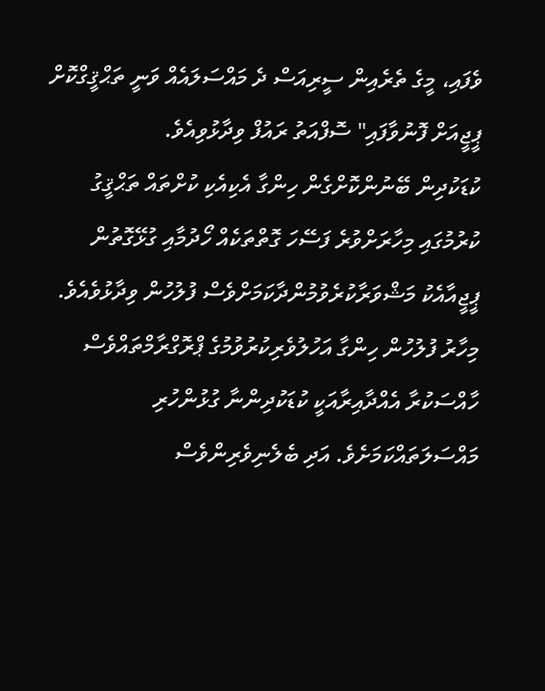ވެފައި، މީގެ ތެރެއިން ސީރިއަސް ދެ މައްސަލައެއް ވަނީ ތަޙްޤީގްކޮށް ޕީޖީއަށް ފޮނުވާފައި" ސޮފްއަތު ރައުފް ވިދާޅުވިއެވެ.
ކުޑަކުދިން ބޭނުންކޮށްގެން ހިންގާ އެކިއެކި ކުށްތައް ތަޙްޤީގު ކުރުމުގައި މިހާރަށްވުރެ ފަސޭހަ ގޮތްތަކެއް ހޯދުމާއި ގުޅޭގޮތުން ޕީޖީއާއެކު މަޝްވަރާކުރެވުމުންދާކަމަށްވެސް ފުލުހުން ވިދާޅުވެއެވެ.
މިހާރު ފުލުހުން ހިންގާ އަހުލުވެރިކުރުވުމުގެ ޕްރޮގްރާމްތައްވެސް ހާއްސަކުރާ އެއްދާއިރާއަކީ ކުޑަކުދިންނާ ގުޅުންހުރި މައްސަލަތައްކަމަށެވެ. އަދި ބެލެނިވެރިންވެސް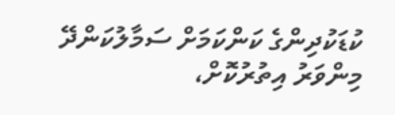ކުޑަކުދިންގެ ކަންކަމަށް ސަމާލުކަންދޭ މިންވަރު އިތުރުކޮށް،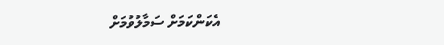އެކަންކަމަށް ސަމާލުވުމަށް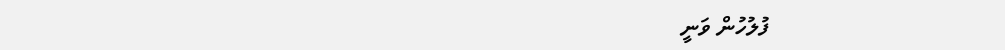ފުލުހުން ވަނީ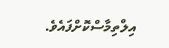އިލްތިމާސްކޮށްފައެވެ.